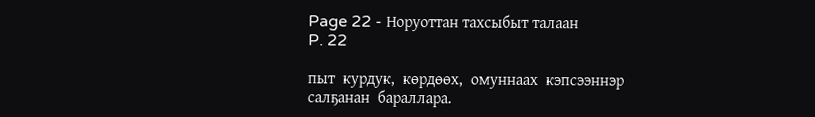Page 22 - Норуоттан тахсыбыт талаан
P. 22

пыт  курдук,  көрдөөх,  омуннаах  кэпсээннэр  салҕанан  бараллара.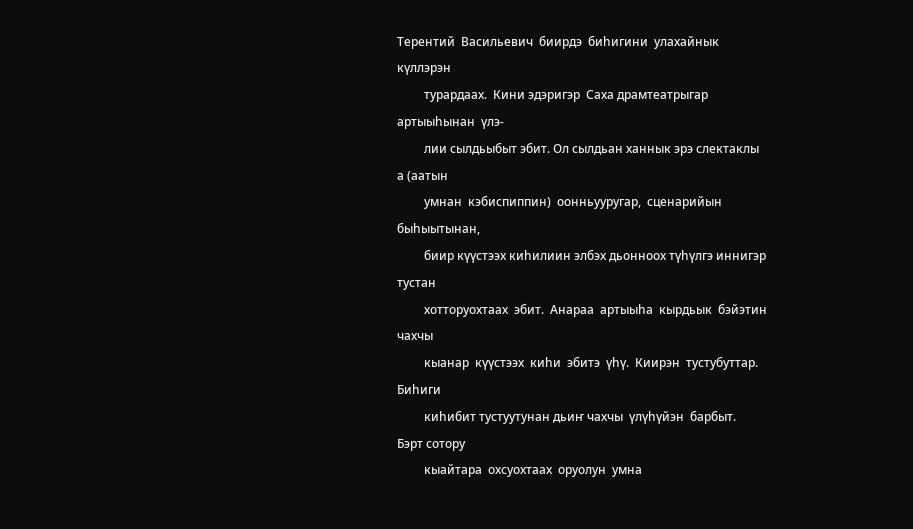Терентий  Васильевич  биирдэ  биһигини  улахайнык  күллэрэн
         турардаах.  Кини эдэригэр  Саха драмтеатрыгар артыыһынан  үлэ-
         лии сылдьыбыт эбит. Ол сылдьан ханнык эрэ слектаклы а (аатын
         умнан  кэбиспиппин)  оонньууругар,  сценарийын  быһыытынан,
         биир күүстээх киһилиин элбэх дьонноох түһүлгэ иннигэр тустан
         хотторуохтаах  эбит.  Анараа  артыыһа  кырдьык  бэйэтин  чахчы
         кыанар  күүстээх  киһи  эбитэ  үһү.  Киирэн  тустубуттар.  Биһиги
         киһибит тустуутунан дьиҥ чахчы  үлүһүйэн  барбыт.  Бэрт сотору
         кыайтара  охсуохтаах  оруолун  умна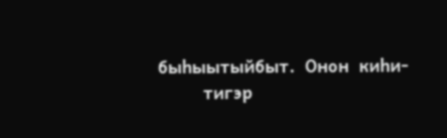быһыытыйбыт.  Онон  киһи-
         тигэр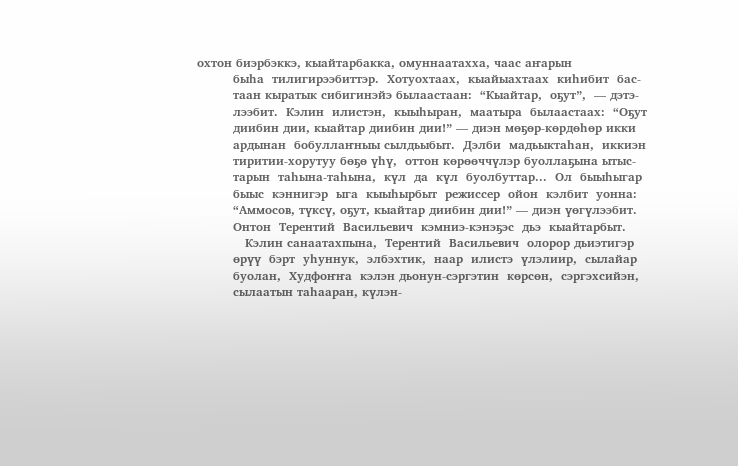охтон биэрбэккэ, кыайтарбакка, омуннаатахха, чаас аҥарын
         быһа  тилигирээбиттэр.  Хотуохтаах,  кыайыахтаах  киһибит  бас-
         таан кыратык сибигинэйэ былаастаан:  “Кыайтар,  оҕут”,  — дэтэ-
         лээбит.  Кэлин  илистэн,  кыыһыран,  маатыра  былаастаах:  “Оҕут
         диибин дии, кыайтар диибин дии!” — диэн мөҕөр-көрдөһөр икки
         ардынан  бобуллаҥныы сылдьыбыт.  Дэлби  мадьыктаһан,  иккиэн
         тиритии-хорутуу бөҕө үһү,  оттон көрөөччүлэр буоллаҕына ытыс-
         тарын  таһына-таһына,  күл  да  күл  буолбуттар...  Ол  быыһыгар
         быыс  кэннигэр  ыга  кыыһырбыт  режиссер  ойон  кэлбит  уонна:
         “Аммосов, түксү, оҕут, кыайтар диибин дии!” — диэн үөгүлээбит.
         Онтон  Терентий  Васильевич  кэмниэ-кэнэҕэс  дьэ  кыайтарбыт.
            Кэлин санаатахпына,  Терентий  Васильевич  олорор дьиэтигэр
         өрүү  бэрт  уһуннук,  элбэхтик,  наар  илистэ  үлэлиир,  сылайар
         буолан,  Худфоҥҥа  кэлэн дьонун-сэргэтин  көрсөн,  сэргэхсийэн,
         сылаатын таһааран, күлэн-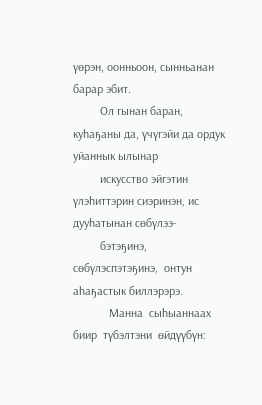үөрэн, оонньоон, сынньанан барар эбит.
         Ол гынан баран, куһаҕаны да, үчүгэйи да ордук уйаннык ылынар
         искусство эйгэтин үлэһиттэрин сиэринэн, ис дууһатынан сөбүлээ-
         бэтэҕинэ, сөбүлэспэтэҕинэ,  онтун аһаҕастык биллэрэрэ.
            Манна  сыһыаннаах  биир  түбэлтэни  өйдүүбүн: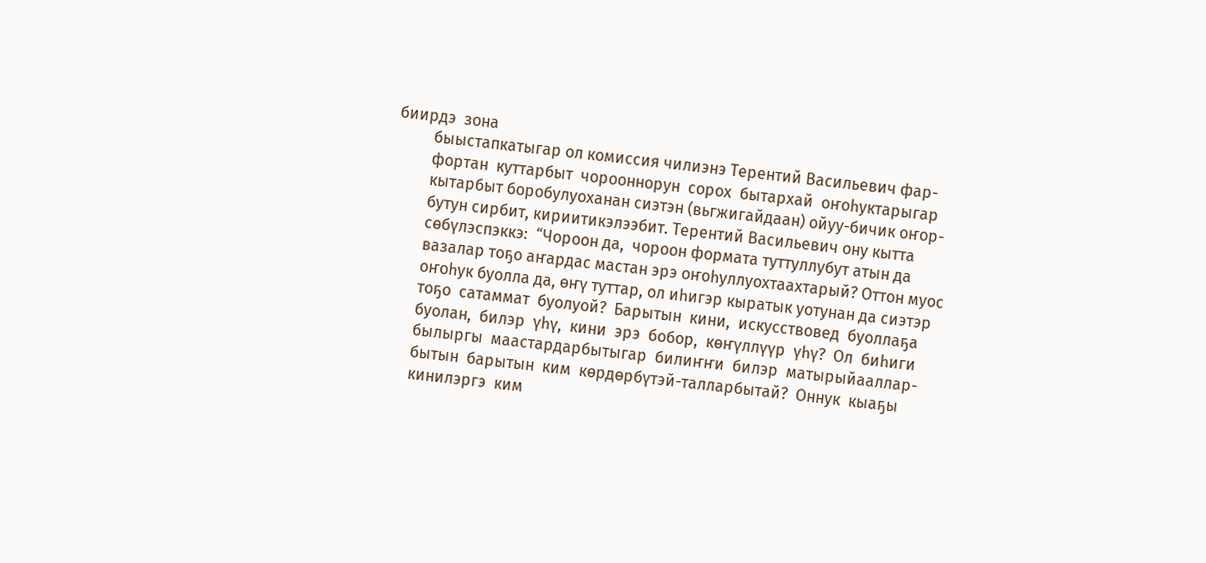биирдэ  зона
         быыстапкатыгар ол комиссия чилиэнэ Терентий Васильевич фар-
         фортан  куттарбыт  чорооннорун  сорох  бытархай  оҥоһуктарыгар
         кытарбыт боробулуоханан сиэтэн (вьгжигайдаан) ойуу-бичик оҥор-
         бутун сирбит, кириитикэлээбит. Терентий Васильевич ону кытта
         сөбүлэспэккэ:  “Чороон да,  чороон формата туттуллубут атын да
         вазалар тоҕо аҥардас мастан эрэ оҥоһуллуохтаахтарый? Оттон муос
         оҥоһук буолла да, өҥү туттар, ол иһигэр кыратык уотунан да сиэтэр
         тоҕо  сатаммат  буолуой?  Барытын  кини,  искусствовед  буоллаҕа
         буолан,  билэр  үһү,  кини  эрэ  бобор,  көҥүллүүр  үһү?  Ол  биһиги
         былыргы  маастардарбытыгар  билиҥҥи  билэр  матырыйааллар-
         бытын  барытын  ким  көрдөрбүтэй-талларбытай?  Оннук  кыаҕы
         кинилэргэ  ким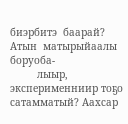биэрбитэ  баарай?  Атын  матырыйаалы  боруоба-
         лыыр,  эксперименниир тоҕо сатамматый? Аахсар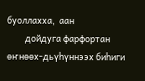буоллахха,  аан
         дойдуга фарфортан өҥнөөх-дьүһүннээх биһиги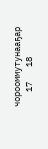чорооммутунааҕар
   17   18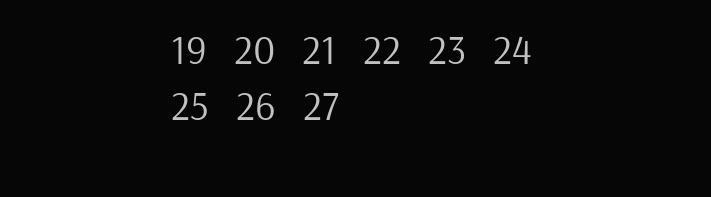19   20   21   22   23   24   25   26   27